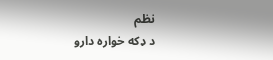نظم
د ډکه خواره دارو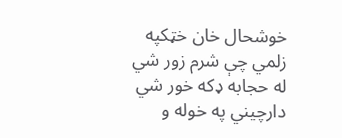خوشحال خان خټکپه زلمي چې شرم زور شي
له حجابه ډکه خور شي
دارچيني په خوله و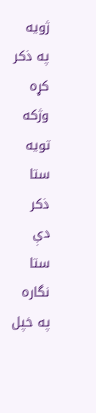ژويه
په ذکر کړه وژکه تويه
ستا ذکر دې ستا نگاره
په خپل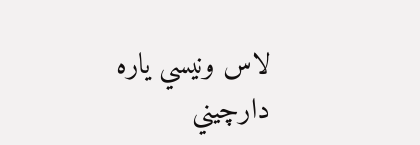لاس ونيسي ياره
دارچيني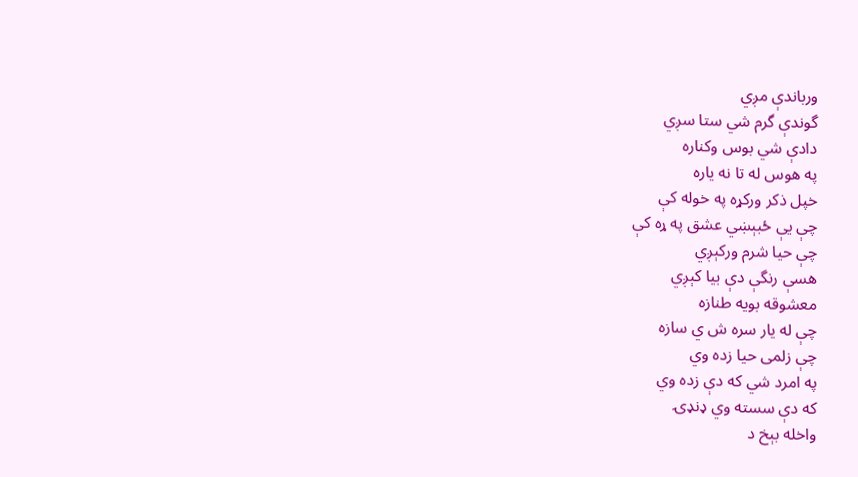ورباندې مږي
گوندې گرم شي ستا سږي
دادې شي بوس وکناره
په هوس له تا نه ياره
خپل ذکر ورکړه په خوله کې
چې يې ځبېښي عشق په ړه کې
چې حيا شرم ورکېږي
هسې رنگې دې بيا کېږي
معشوقه بويه طنازه
چې له يار سره ش ي سازه
چې زلمی حيا زده وي
په امرد شي که دې زده وي
که دې سسته وي ډنډۍ
واخله بېخ د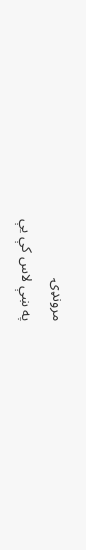مرونډۍ
په ښې لاس کې يې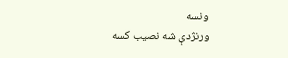ونسه
ورنژدې شه نصيب کسه